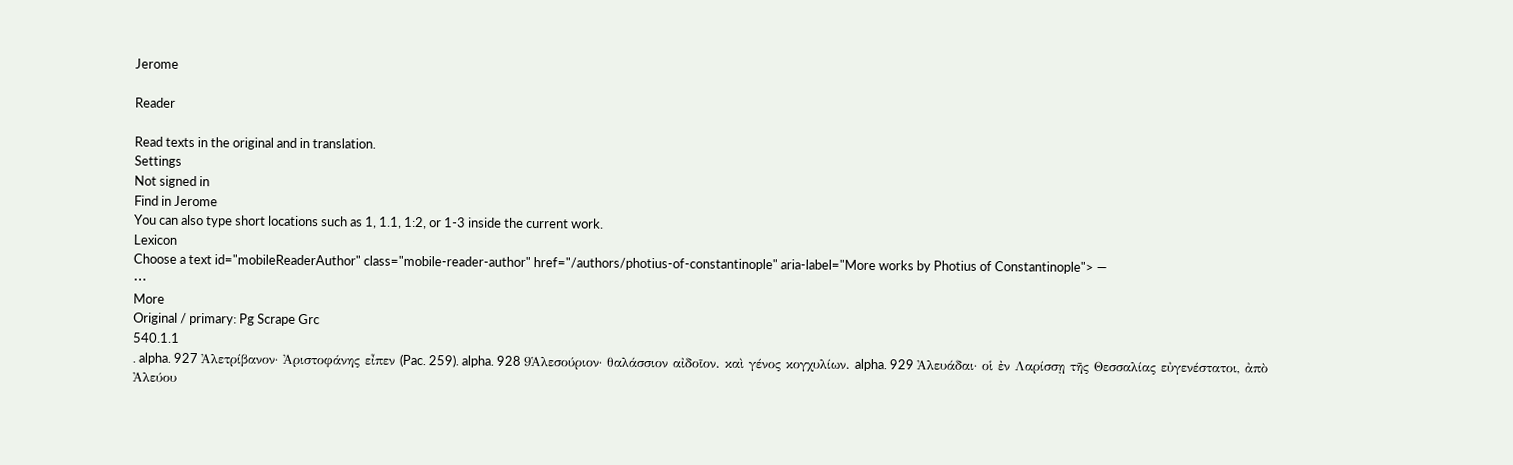Jerome

Reader

Read texts in the original and in translation.
Settings
Not signed in
Find in Jerome
You can also type short locations such as 1, 1.1, 1:2, or 1-3 inside the current work.
Lexicon
Choose a text id="mobileReaderAuthor" class="mobile-reader-author" href="/authors/photius-of-constantinople" aria-label="More works by Photius of Constantinople"> —
⋯
More
Original / primary: Pg Scrape Grc
540.1.1
. alpha. 927 Ἀλετρίβανον· Ἀριστοφάνης εἶπεν (Pac. 259). alpha. 928 9Ἁλεσούριον· θαλάσσιον αἰδοῖον. καὶ γένος κογχυλίων. alpha. 929 Ἀλευάδαι· οἱ ἐν Λαρίσσῃ τῆς Θεσσαλίας εὐγενέστατοι, ἀπὸ Ἀλεύου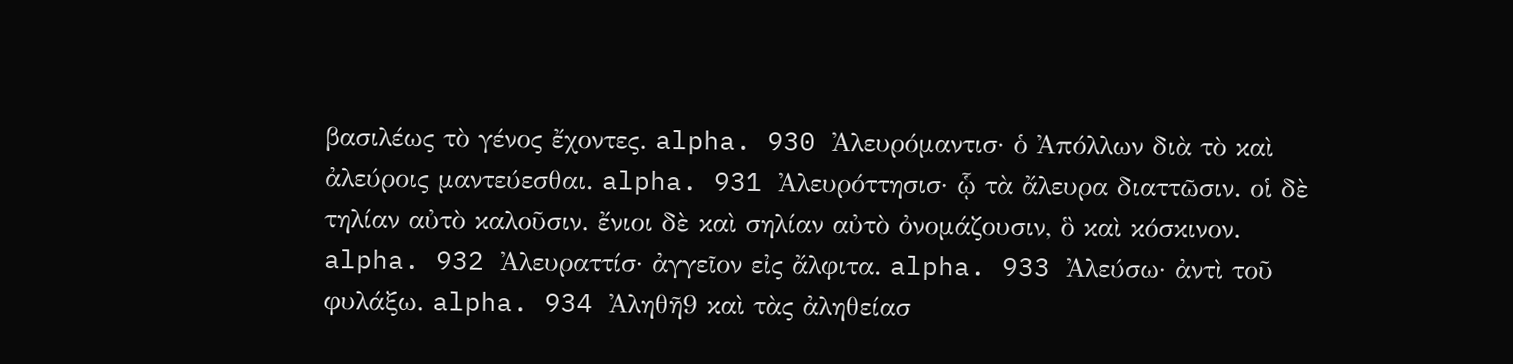βασιλέως τὸ γένος ἔχοντες. alpha. 930 Ἀλευρόμαντισ· ὁ Ἀπόλλων διὰ τὸ καὶ ἀλεύροις μαντεύεσθαι. alpha. 931 Ἀλευρόττησισ· ᾧ τὰ ἄλευρα διαττῶσιν. οἱ δὲ τηλίαν αὐτὸ καλοῦσιν. ἔνιοι δὲ καὶ σηλίαν αὐτὸ ὀνομάζουσιν, ὃ καὶ κόσκινον. alpha. 932 Ἀλευραττίσ· ἀγγεῖον εἰς ἄλφιτα. alpha. 933 Ἀλεύσω· ἀντὶ τοῦ φυλάξω. alpha. 934 Ἀληθῆ9 καὶ τὰς ἀληθείασ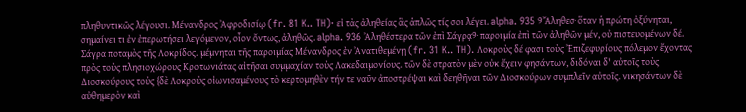πληθυντικῶς λέγουσι. Μένανδρος Ἀφροδισίῳ (fr. 81 K.. TH)· εἰ τὰς ἀληθείας ἃς ἁπλῶς τίς σοι λέγει. alpha. 935 9Ἄληθεσ· ὅταν ἡ πρώτη ὀξύνηται, σημαίνει τι ἐν ἐπερωτήσει λεγόμενον, οἷον ὄντως, ἀληθῶς. alpha. 936 Ἀληθέστερα τῶν ἐπὶ Σάγρᾳ9· παροιμία ἐπὶ τῶν ἀληθῶν μέν, οὐ πιστευομένων δέ. Σάγρα ποταμὸς τῆς Λοκρίδος. μέμνηται τῆς παροιμίας Μένανδρος ἐν Ἀνατιθεμένῃ (fr. 31 K.. TH). Λοκροὺς δέ φασι τοὺς Ἐπιζεφυρίους πόλεμον ἔχοντας πρὸς τοὺς πλησιοχώρους Κροτωνιάτας αἰτῆσαι συμμαχίαν τοὺς Λακεδαιμονίους. τῶν δὲ στρατὸν μὲν οὐκ ἔχειν φησάντων, διδόναι δ' αὐτοῖς τοὺς Διοσκούρους τοὺς {δὲ Λοκροὺς οἰωνισαμένους τὸ κερτομηθὲν τήν τε ναῦν ἀποστρέψαι καὶ δεηθῆναι τῶν Διοσκούρων συμπλεῖν αὐτοῖς. νικησάντων δὲ αὐθημερὸν καὶ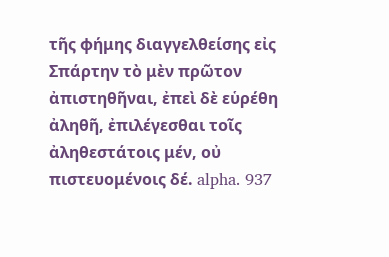τῆς φήμης διαγγελθείσης εἰς Σπάρτην τὸ μὲν πρῶτον ἀπιστηθῆναι, ἐπεὶ δὲ εὑρέθη ἀληθῆ, ἐπιλέγεσθαι τοῖς ἀληθεστάτοις μέν, οὐ πιστευομένοις δέ. alpha. 937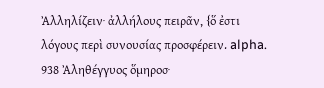Ἀλληλίζειν· ἀλλήλους πειρᾶν, {ὅ ἐστι λόγους περὶ συνουσίας προσφέρειν. alpha. 938 Ἀληθέγγυος ὅμηροσ·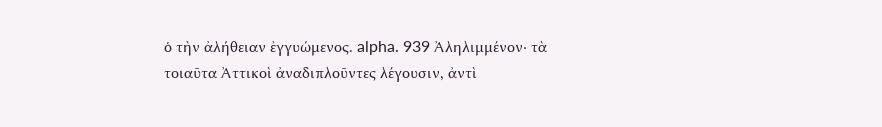ὁ τὴν ἀλήθειαν ἐγγυώμενος. alpha. 939 Ἀληλιμμένον· τὰ τοιαῦτα Ἀττικοὶ ἀναδιπλοῦντες λέγουσιν, ἀντὶ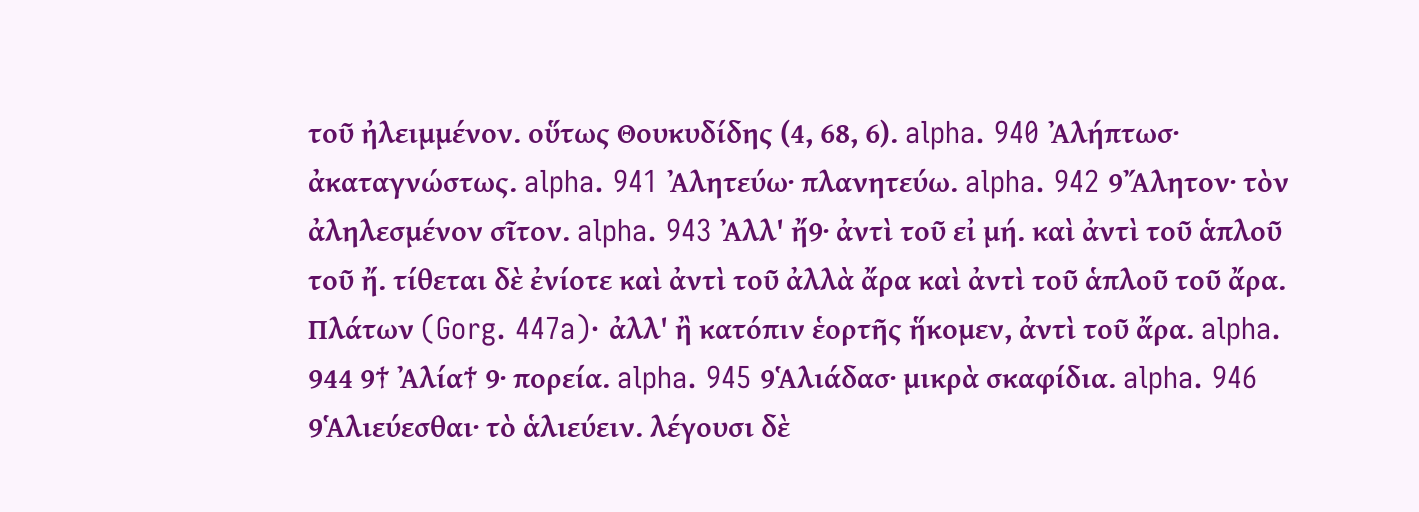τοῦ ἠλειμμένον. οὕτως Θουκυδίδης (4, 68, 6). alpha. 940 Ἀλήπτωσ· ἀκαταγνώστως. alpha. 941 Ἀλητεύω· πλανητεύω. alpha. 942 9Ἄλητον· τὸν ἀληλεσμένον σῖτον. alpha. 943 Ἀλλ' ἤ9· ἀντὶ τοῦ εἰ μή. καὶ ἀντὶ τοῦ ἁπλοῦ τοῦ ἤ. τίθεται δὲ ἐνίοτε καὶ ἀντὶ τοῦ ἀλλὰ ἄρα καὶ ἀντὶ τοῦ ἁπλοῦ τοῦ ἄρα. Πλάτων (Gorg. 447a)· ἀλλ' ἢ κατόπιν ἑορτῆς ἥκομεν, ἀντὶ τοῦ ἄρα. alpha. 944 9† Ἀλία† 9· πορεία. alpha. 945 9Ἁλιάδασ· μικρὰ σκαφίδια. alpha. 946 9Ἁλιεύεσθαι· τὸ ἁλιεύειν. λέγουσι δὲ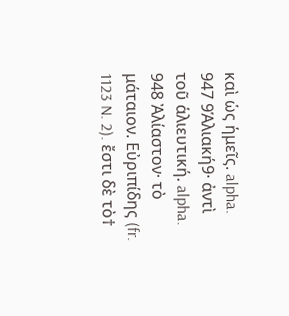καὶ ὡς ἡμεῖς. alpha. 947 9Ἁλιακή9· ἀντὶ τοῦ ἁλιευτική. alpha. 948 Ἀλίαστον· τὸ μάταιον. Εὐριπίδης (fr. 1123 N. 2). ἔστι δὲ τὸ†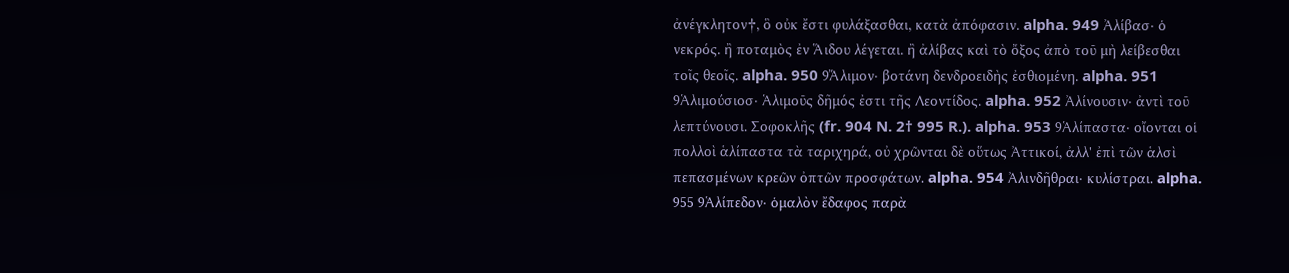ἀνέγκλητον†, ὃ οὐκ ἔστι φυλάξασθαι, κατὰ ἀπόφασιν. alpha. 949 Ἀλίβασ· ὁ νεκρός. ἢ ποταμὸς ἐν Ἅιδου λέγεται. ἢ ἀλίβας καὶ τὸ ὄξος ἀπὸ τοῦ μὴ λείβεσθαι τοῖς θεοῖς. alpha. 950 9Ἄλιμον· βοτάνη δενδροειδὴς ἐσθιομένη. alpha. 951 9Ἁλιμούσιοσ· Ἁλιμοῦς δῆμός ἐστι τῆς Λεοντίδος. alpha. 952 Ἀλίνουσιν· ἀντὶ τοῦ λεπτύνουσι. Σοφοκλῆς (fr. 904 N. 2† 995 R.). alpha. 953 9Ἁλίπαστα· οἴονται οἱ πολλοὶ ἁλίπαστα τὰ ταριχηρά, οὐ χρῶνται δὲ οὕτως Ἀττικοί, ἀλλ' ἐπὶ τῶν ἁλσὶ πεπασμένων κρεῶν ὀπτῶν προσφάτων. alpha. 954 Ἀλινδῆθραι· κυλίστραι. alpha. 955 9Ἁλίπεδον· ὁμαλὸν ἔδαφος παρὰ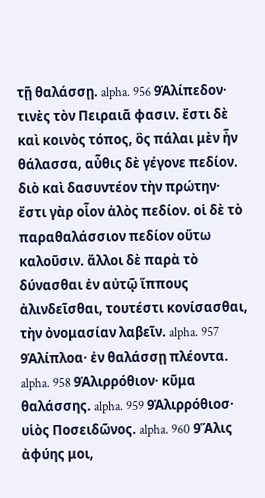τῇ θαλάσσῃ. alpha. 956 9Ἁλίπεδον· τινὲς τὸν Πειραιᾶ φασιν. ἔστι δὲ καὶ κοινὸς τόπος, ὃς πάλαι μὲν ἦν θάλασσα, αὖθις δὲ γέγονε πεδίον. διὸ καὶ δασυντέον τὴν πρώτην· ἔστι γὰρ οἷον ἁλὸς πεδίον. οἱ δὲ τὸ παραθαλάσσιον πεδίον οὕτω καλοῦσιν. ἄλλοι δὲ παρὰ τὸ δύνασθαι ἐν αὐτῷ ἵππους ἀλινδεῖσθαι, τουτέστι κονίσασθαι, τὴν ὀνομασίαν λαβεῖν. alpha. 957 9Ἁλίπλοα· ἐν θαλάσσῃ πλέοντα. alpha. 958 9Ἁλιρρόθιον· κῦμα θαλάσσης. alpha. 959 9Ἁλιρρόθιοσ· υἱὸς Ποσειδῶνος. alpha. 960 9Ἅλις ἀφύης μοι,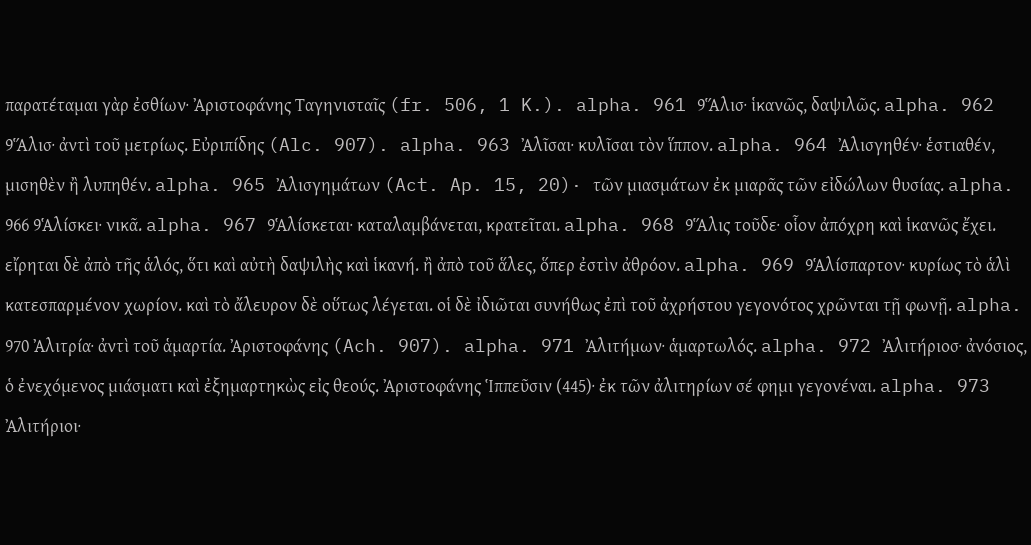παρατέταμαι γὰρ ἐσθίων· Ἀριστοφάνης Ταγηνισταῖς (fr. 506, 1 K.). alpha. 961 9Ἅλισ· ἱκανῶς, δαψιλῶς. alpha. 962 9Ἅλισ· ἀντὶ τοῦ μετρίως. Εὐριπίδης (Alc. 907). alpha. 963 Ἀλῖσαι· κυλῖσαι τὸν ἵππον. alpha. 964 Ἀλισγηθέν· ἑστιαθέν, μισηθὲν ἢ λυπηθέν. alpha. 965 Ἀλισγημάτων (Act. Ap. 15, 20)· τῶν μιασμάτων ἐκ μιαρᾶς τῶν εἰδώλων θυσίας. alpha. 966 9Ἁλίσκει· νικᾶ. alpha. 967 9Ἁλίσκεται· καταλαμβάνεται, κρατεῖται. alpha. 968 9Ἅλις τοῦδε· οἷον ἀπόχρη καὶ ἱκανῶς ἔχει. εἴρηται δὲ ἀπὸ τῆς ἁλός, ὅτι καὶ αὐτὴ δαψιλὴς καὶ ἱκανή. ἢ ἀπὸ τοῦ ἅλες, ὅπερ ἐστὶν ἀθρόον. alpha. 969 9Ἁλίσπαρτον· κυρίως τὸ ἁλὶ κατεσπαρμένον χωρίον. καὶ τὸ ἄλευρον δὲ οὕτως λέγεται. οἱ δὲ ἰδιῶται συνήθως ἐπὶ τοῦ ἀχρήστου γεγονότος χρῶνται τῇ φωνῇ. alpha. 970 Ἀλιτρία· ἀντὶ τοῦ ἁμαρτία. Ἀριστοφάνης (Ach. 907). alpha. 971 Ἀλιτήμων· ἁμαρτωλός. alpha. 972 Ἀλιτήριοσ· ἀνόσιος, ὁ ἐνεχόμενος μιάσματι καὶ ἐξημαρτηκὼς εἰς θεούς. Ἀριστοφάνης Ἱππεῦσιν (445)· ἐκ τῶν ἀλιτηρίων σέ φημι γεγονέναι. alpha. 973 Ἀλιτήριοι·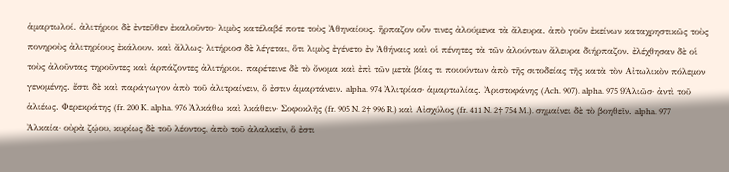ἁμαρτωλοί. ἀλιτήριοι δὲ ἐντεῦθεν ἐκαλοῦντο· λιμὸς κατέλαβέ ποτε τοὺς Ἀθηναίους. ἥρπαζον οὖν τινες ἀλούμενα τὰ ἄλευρα. ἀπὸ γοῦν ἐκείνων καταχρηστικῶς τοὺς πονηροὺς ἀλιτηρίους ἐκάλουν. καὶ ἄλλως· λιτήριοσ δὲ λέγεται, ὅτι λιμὸς ἐγένετο ἐν Ἀθήναις καὶ οἱ πένητες τὰ τῶν ἀλούντων ἄλευρα διήρπαζον. ἐλέχθησαν δὲ οἱ τοὺς ἀλοῦντας τηροῦντες καὶ ἁρπάζοντες ἀλιτήριοι. παρέτεινε δὲ τὸ ὄνομα καὶ ἐπὶ τῶν μετὰ βίας τι ποιούντων ἀπὸ τῆς σιτοδείας τῆς κατὰ τὸν Αἰτωλικὸν πόλεμον γενομένης. ἔστι δὲ καὶ παράγωγον ἀπὸ τοῦ ἀλιτραίνειν, ὅ ἐστιν ἁμαρτάνειν. alpha. 974 Ἀλιτρίασ· ἁμαρτωλίας. Ἀριστοφάνης (Ach. 907). alpha. 975 9Ἁλιῶσ· ἀντὶ τοῦ ἁλιέως. Φερεκράτης (fr. 200 K. alpha. 976 Ἀλκάθω καὶ λκάθειν· Σοφοκλῆς (fr. 905 N. 2† 996 R.) καὶ Αἰσχύλος (fr. 411 N. 2† 754 M.). σημαίνει δὲ τὸ βοηθεῖν. alpha. 977 Ἀλκαία· οὐρὰ ζῴου, κυρίως δὲ τοῦ λέοντος, ἀπὸ τοῦ ἀλαλκεῖν, ὅ ἐστι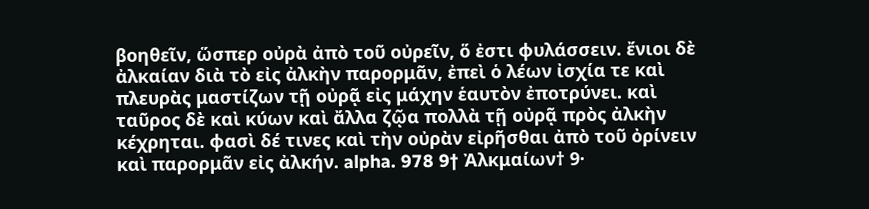βοηθεῖν, ὥσπερ οὐρὰ ἀπὸ τοῦ οὐρεῖν, ὅ ἐστι φυλάσσειν. ἔνιοι δὲ ἀλκαίαν διὰ τὸ εἰς ἀλκὴν παρορμᾶν, ἐπεὶ ὁ λέων ἰσχία τε καὶ πλευρὰς μαστίζων τῇ οὐρᾷ εἰς μάχην ἑαυτὸν ἐποτρύνει. καὶ ταῦρος δὲ καὶ κύων καὶ ἄλλα ζῷα πολλὰ τῇ οὐρᾷ πρὸς ἀλκὴν κέχρηται. φασὶ δέ τινες καὶ τὴν οὐρὰν εἰρῆσθαι ἀπὸ τοῦ ὀρίνειν καὶ παρορμᾶν εἰς ἀλκήν. alpha. 978 9† Ἀλκμαίων† 9·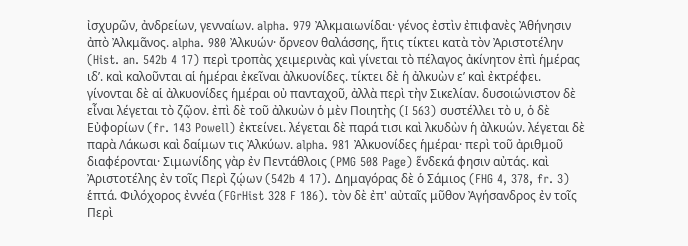ἰσχυρῶν, ἀνδρείων, γενναίων. alpha. 979 Ἀλκμαιωνίδαι· γένος ἐστὶν ἐπιφανὲς Ἀθήνησιν ἀπὸ Ἀλκμᾶνος. alpha. 980 Ἀλκυών· ὄρνεον θαλάσσης, ἥτις τίκτει κατὰ τὸν Ἀριστοτέλην (Hist. an. 542b 4 17) περὶ τροπὰς χειμερινὰς καὶ γίνεται τὸ πέλαγος ἀκίνητον ἐπὶ ἡμέρας ιδʹ. καὶ καλοῦνται αἱ ἡμέραι ἐκεῖναι ἀλκυονίδες. τίκτει δὲ ἡ ἀλκυὼν εʹ καὶ ἐκτρέφει. γίνονται δὲ αἱ ἀλκυονίδες ἡμέραι οὐ πανταχοῦ, ἀλλὰ περὶ τὴν Σικελίαν. δυσοιώνιστον δὲ εἶναι λέγεται τὸ ζῷον. ἐπὶ δὲ τοῦ ἀλκυὼν ὁ μὲν Ποιητὴς (I 563) συστέλλει τὸ υ, ὁ δὲ Εὐφορίων (fr. 143 Powell) ἐκτείνει. λέγεται δὲ παρά τισι καὶ λκυδὼν ἡ ἀλκυών. λέγεται δὲ παρὰ Λάκωσι καὶ δαίμων τις Ἀλκύων. alpha. 981 Ἀλκυονίδες ἡμέραι· περὶ τοῦ ἀριθμοῦ διαφέρονται· Σιμωνίδης γὰρ ἐν Πεντάθλοις (PMG 508 Page) ἕνδεκά φησιν αὐτάς. καὶ Ἀριστοτέλης ἐν τοῖς Περὶ ζῴων (542b 4 17). Δημαγόρας δὲ ὁ Σάμιος (FHG 4, 378, fr. 3) ἑπτά. Φιλόχορος ἐννέα (FGrHist 328 F 186). τὸν δὲ ἐπ' αὐταῖς μῦθον Ἀγήσανδρος ἐν τοῖς Περὶ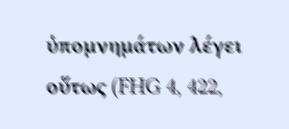ὑπομνημάτων λέγει οὕτως (FHG 4, 422,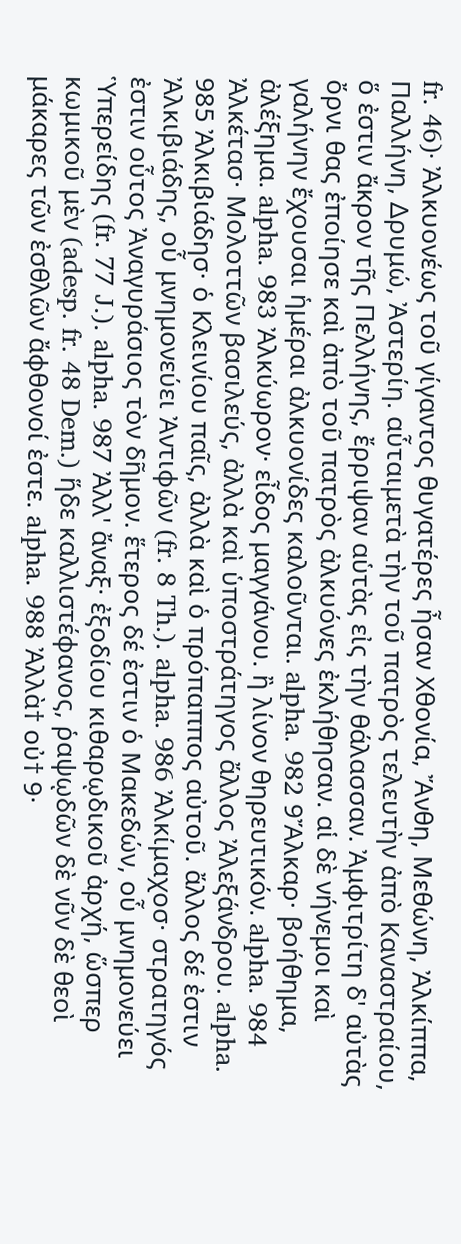fr. 46)· Ἀλκυονέως τοῦ γίγαντος θυγατέρες ἦσαν Χθονία, Ἄνθη, Μεθώνη, Ἀλκίππα, Παλλήνη, Δρυμώ, Ἀστερίη. αὗταιμετὰ τὴν τοῦ πατρὸς τελευτὴν ἀπὸ Καναστραίου, ὅ ἐστιν ἄκρον τῆς Πελλήνης, ἔρριψαν αὑτὰς εἰς τὴν θάλασσαν. Ἀμφιτρίτη δ' αὐτὰς ὄρνι θας ἐποίησε καὶ ἀπὸ τοῦ πατρὸς ἀλκυόνες ἐκλήθησαν. αἱ δὲ νήνεμοι καὶ γαλήνην ἔχουσαι ἡμέραι ἀλκυονίδες καλοῦνται. alpha. 982 9Ἄλκαρ· βοήθημα, ἀλέξημα. alpha. 983 Ἀλκύωρον· εἶδος μαγγάνου. ἢ λίνον θηρευτικόν. alpha. 984 Ἀλκέτασ· Μολοττῶν βασιλεύς, ἀλλὰ καὶ ὑποστράτηγος ἄλλος Ἀλεξάνδρου. alpha. 985 Ἀλκιβιάδησ· ὁ Κλεινίου παῖς, ἀλλὰ καὶ ὁ πρόπαππος αὐτοῦ. ἄλλος δέ ἐστιν Ἀλκιβιάδης, οὗ μνημονεύει Ἀντιφῶν (fr. 8 Th.). alpha. 986 Ἀλκίμαχοσ· στρατηγός ἐστιν οὗτος Ἀναγυράσιος τὸν δῆμον. ἕτερος δέ ἐστιν ὁ Μακεδών, οὗ μνημονεύει Ὑπερείδης (fr. 77 J.). alpha. 987 Ἀλλ' ἄναξ· ἐξοδίου κιθαρῳδικοῦ ἀρχή, ὥσπερ κωμικοῦ μὲν (adesp. fr. 48 Dem.) ἥδε καλλιστέφανος, ῥαψῳδῶν δὲ νῦν δὲ θεοὶ μάκαρες τῶν ἐσθλῶν ἄφθονοί ἐστε. alpha. 988 Ἀλλὰ† οὐ† 9·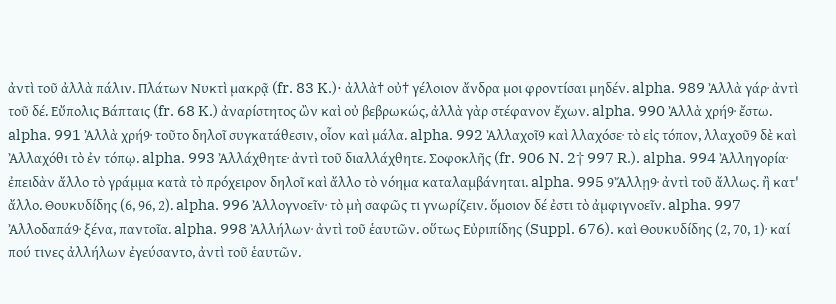ἀντὶ τοῦ ἀλλὰ πάλιν. Πλάτων Νυκτὶ μακρᾷ (fr. 83 K.)· ἀλλὰ† οὐ† γέλοιον ἄνδρα μοι φροντίσαι μηδέν. alpha. 989 Ἀλλὰ γάρ· ἀντὶ τοῦ δέ. Εὔπολις Βάπταις (fr. 68 K.) ἀναρίστητος ὢν καὶ οὐ βεβρωκώς, ἀλλὰ γὰρ στέφανον ἔχων. alpha. 990 Ἀλλὰ χρή9· ἔστω. alpha. 991 Ἀλλὰ χρή9· τοῦτο δηλοῖ συγκατάθεσιν, οἷον καὶ μάλα. alpha. 992 Ἀλλαχοῖ9 καὶ λλαχόσε· τὸ εἰς τόπον, λλαχοῦ9 δὲ καὶ Ἀλλαχόθι τὸ ἐν τόπῳ. alpha. 993 Ἀλλάχθητε· ἀντὶ τοῦ διαλλάχθητε. Σοφοκλῆς (fr. 906 N. 2† 997 R.). alpha. 994 Ἀλληγορία· ἐπειδὰν ἄλλο τὸ γράμμα κατὰ τὸ πρόχειρον δηλοῖ καὶ ἄλλο τὸ νόημα καταλαμβάνηται. alpha. 995 9Ἄλλῃ9· ἀντὶ τοῦ ἄλλως. ἢ κατ' ἄλλο. Θουκυδίδης (6, 96, 2). alpha. 996 Ἀλλογνοεῖν· τὸ μὴ σαφῶς τι γνωρίζειν. ὅμοιον δέ ἐστι τὸ ἀμφιγνοεῖν. alpha. 997 Ἀλλοδαπά9· ξένα, παντοῖα. alpha. 998 Ἀλλήλων· ἀντὶ τοῦ ἑαυτῶν. οὕτως Εὐριπίδης (Suppl. 676). καὶ Θουκυδίδης (2, 70, 1)· καί πού τινες ἀλλήλων ἐγεύσαντο, ἀντὶ τοῦ ἑαυτῶν.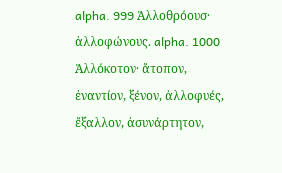alpha. 999 Ἀλλοθρόουσ· ἀλλοφώνους. alpha. 1000 Ἀλλόκοτον· ἄτοπον, ἐναντίον, ξένον, ἀλλοφυές, ἔξαλλον, ἀσυνάρτητον,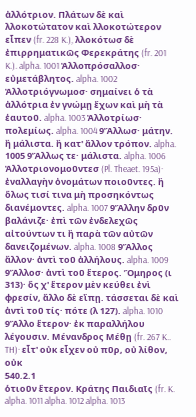ἀλλότριον. Πλάτων δὲ καὶ λλοκοτώτατον καὶ λλοκοτώτερον εἶπεν (fr. 228 K.), λλοκότωσ δὲ ἐπιρρηματικῶς Φερεκράτης (fr. 201 K.). alpha. 1001 Ἀλλοπρόσαλλοσ· εὐμετάβλητος. alpha. 1002 Ἀλλοτριόγνωμοσ· σημαίνει ὁ τὰ ἀλλότρια ἐν γνώμῃ ἔχων καὶ μὴ τὰ ἑαυτοῦ. alpha. 1003 Ἀλλοτρίωσ· πολεμίως. alpha. 1004 9Ἄλλωσ· μάτην. ἢ μάλιστα. ἢ κατ' ἄλλον τρόπον. alpha. 1005 9Ἄλλως τε· μάλιστα. alpha. 1006 Ἀλλοτριονομοῦντεσ (Pl. Theaet. 195a)· ἐναλλαγὴν ὀνομάτων ποιοῦντες. ἢ ὅλως τισί τινα μὴ προσηκόντως διανέμοντες. alpha. 1007 9Ἄλλην δρῦν βαλάνιζε· ἐπὶ τῶν ἐνδελεχῶς αἰτούντων τι ἢ παρὰ τῶν αὐτῶν δανειζομένων. alpha. 1008 9Ἄλλος ἄλλον· ἀντὶ τοῦ ἀλλήλους. alpha. 1009 9Ἄλλοσ· ἀντὶ τοῦ ἕτερος. Ὅμηρος (ι 313)· ὅς χ' ἕτερον μὲν κεύθει ἐνὶ φρεσίν, ἄλλο δὲ εἴπῃ. τάσσεται δὲ καὶ ἀντὶ τοῦ τίς· πότε (λ 127). alpha. 1010 9Ἄλλο ἕτερον· ἐκ παραλλήλου λέγουσιν. Μένανδρος Μέθῃ (fr. 267 K.. TH)· εἶτ' οὐκ εἶχεν οὐ πῦρ, οὐ λίθον, οὐκ
540.2.1
ὁτιοῦν ἕτερον. Κράτης Παιδιαῖς (fr. K. alpha. 1011 alpha. 1012 alpha. 1013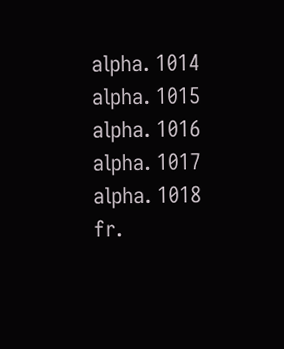alpha. 1014 alpha. 1015 alpha. 1016 alpha. 1017 alpha. 1018 fr.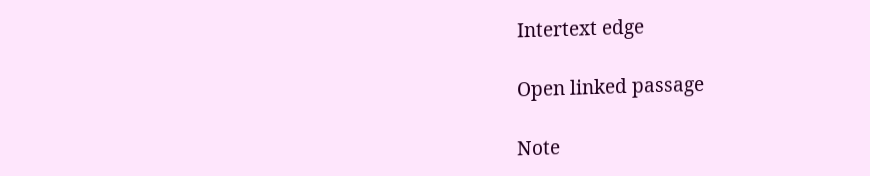Intertext edge

Open linked passage

Note